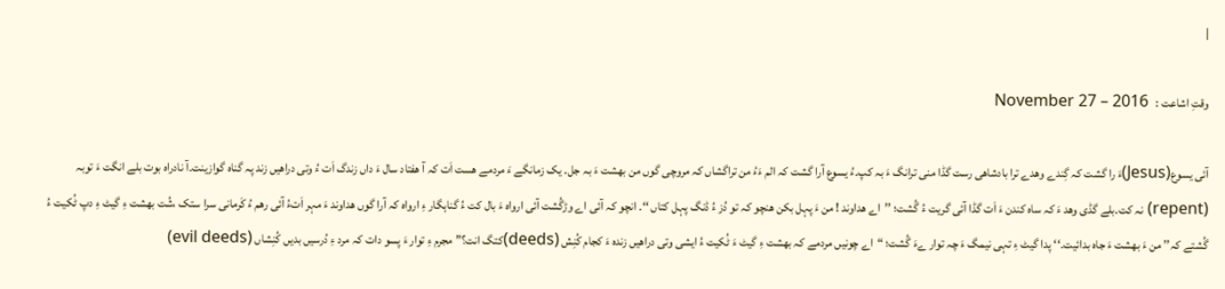|

وقتِ اشاعت :   November 27 – 2016

آئی یسوع(Jesus)ءَ را گشت کہ گِندے وھدے ترا بادشاھی رست گڈا منی ترانگ ءَ بہ کپ۔ءُ یسوع آرا گشت کہ الم ءَءُ من تراگشاں کہ مروچی گوں من بھشت ءَ بہ جل۔ یک زمانگے ءَ مردمے ھست اَت کہ آ ھفتاد سال ءَ داں زندگ اَت ءُ وتی دراھیں زند پہ گناہ گوازینت۔آ نادراہ بوت بلے انگت ءَ توبہ (repent) نہ کت۔بلے گڈی وھد ءَ کہ ساہ کندن ءَ اَت گڈا آئی گریت ءُ گُشت؛ ’’اے ھداوند ! من ءَ پہل بکن ھنچو کہ تو دُز ءُ ڈنگ پہل کتاں ‘‘۔ انچو کہ آئی اے وڑگُشت آئی ارواہ ءَ بال کت ءُ گناہگار ءِ ارواہ کہ آرا گوں ھداوند ءَ مہر اَتءُ آئی رھم ءُ کَرمانی سرا ستک ،شُت بھشت ءِ گیٹ ءِ دپ ٹُکیت ءُ گُشتے کہ’’ من ءَ بھشت ءَ جاہ بدائیت۔‘‘ پدا گیٹ ءِ تہی نیمگ ءَ چہ توار ےءَ گُشت؛ “اے چونیں مردمے کہ بھشت ءِ گیٹ ءَ ٹُکیت ءُ ایشی وتی دراھیں زندہ ءَ کجام کُنِش (deeds)کتگ انت؟” مجرم ءِ توار ءَ پسو دات کہ مرد ءِ دُرسیں بدیں کُنِشاں (evil deeds)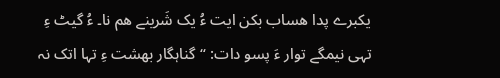یکبرے پدا ھساب بکن ایت ءُ یک شَرینے ھم نا۔ ءُ گیٹ ءِ تہی نیمگے توار ءَ پسو دات: “گناہگار بھشت ءِ تہا اتک نہ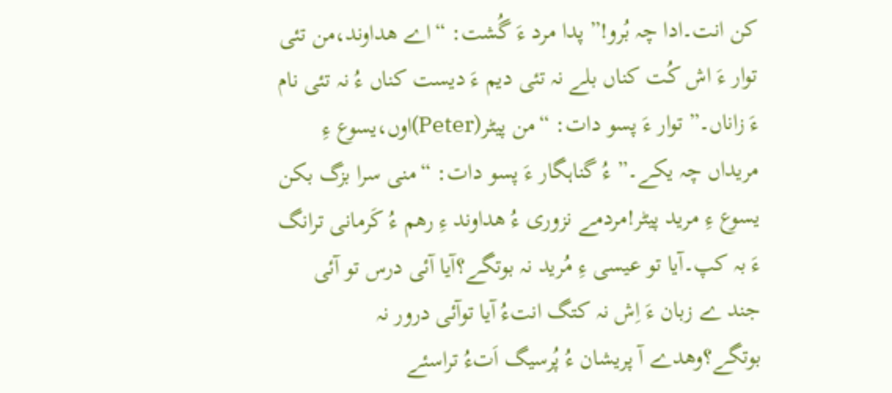کن انت۔ادا چہ بُرو!” پدا مرد ءَ گُشت: “اے ھداوند،من تئی توار ءَ اش کُت کناں بلے نہ تئی دیم ءَ دیست کناں ءُ نہ تئی نام ءَ زاناں۔” توار ءَ پسو دات: “من پیٹر(Peter)اوں،یسوع ءِ مریداں چہ یکے۔” ءُ گناہگار ءَ پسو دات: “منی سرا بزگ بکن یسوع ءِ مرید پیٹر!مردمے نزوری ءُ ھداوند ءِ رھم ءُ کَرمانی ترانگ ءَ بہ کپ۔آیا تو عیسی ءِ مُرید نہ بوتگے؟آیا آئی درس تو آئی جند ے زبان ءَ اِش نہ کتگ انتءُ آیا توآئی درور نہ بوتگے؟وھدے آ پریشان ءُ پُرسیگ اَتءُ تراسئے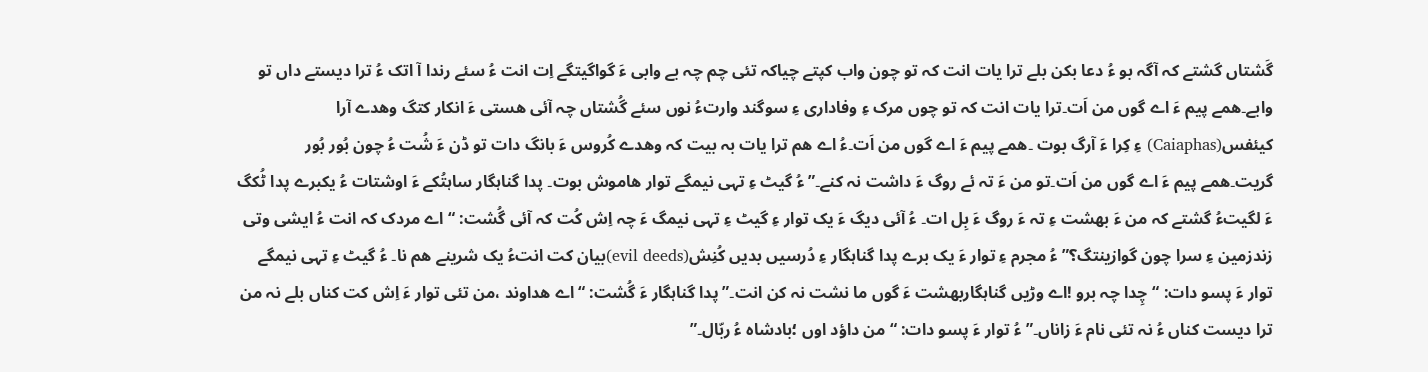گَشتاں گشتے کہ آگہ بو ءُ دعا بکن بلے ترا یات انت کہ تو چون واب کپتے چیاکہ تئی چم چہ بے وابی ءَ گواگیتگے اِت انت ءُ سئے رندا آ اتک ءُ ترا دیستے داں تو وابے۔ھمے پیم ءَ اے گوں من اَت۔ترا یات انت کہ تو چوں مرک ءِ وفاداری ءِ سوگند وارتءُ نوں سئے گُشتاں چہ آئی ھستی ءَ انکار کتگ وھدے آرا کیئفس(Caiaphas) ءِ کِرا ءَ آرگ بوت ۔ھمے پیم ءَ اے گوں من اَت۔ءُ اے ھم ترا یات بہ بیت کہ وھدے کُروس ءَ بانگ دات تو ڈن ءَ شُت ءُ چون بُور بُور گریت۔ھمے پیم ءَ اے گوں من اَت۔تو من ءَ تہ ئے روگ ءَ داشت نہ کنے۔” ءُ گیٹ ءِ تہی نیمگے توار ھاموش بوت۔ پدا گناہگار ساہتُکے ءَ اوشتات ءُ یکبرے پدا ٹُکگ ءَ لگیتءُ گشتے کہ من ءَ بھشت ءِ تہ ءَ روگ ءَ بِل ات۔ ءُ آئی دیگ ءَ یک توار ءِ گیٹ ءِ تہی نیمگ ءَ چہ اِش کُت کہ آئی گُشت: “اے مردک کہ انت ءُ ایشی وتی زندزمین ءِ سرا چون گوازینتگ؟” ءُ مجرم ءِ توار ءَ یک برے پدا گناہگار ءِ دُرسیں بدیں کُنِش(evil deeds)بیان کت انتءُ یک شرینے ھم نا۔ ءُ گیٹ ءِ تہی نیمگے توار ءَ پسو دات: “چِدا چہ برو !اے وڑیں گناہگاربھشت ءَ گوں ما نشت نہ کن انت۔” پدا گناہگار ءَ گُشت: “اے ھداوند ،من تئی توار ءَ اِش کت کناں بلے نہ من ترا دیست کناں ءُ نہ تئی نام ءَ زاناں۔” ءُ توار ءَ پسو دات: “من داؤد اوں ؛بادشاہ ءُ ربّال۔”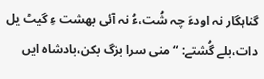گناہگار نہ اودءَ چہ شُت،ءُ نہ آئی بھشت ءِ گیٹ یل دات،بلے گُشتے: “منی سرا بزگ بکن،بادشاہ ایں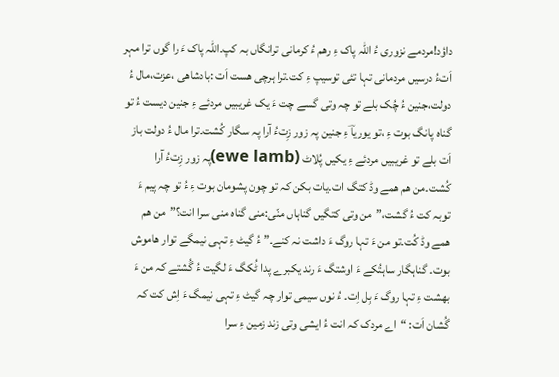داؤد!مردمے نزوری ءُ اللہ پاک ءِ رھم ءُ کرمانی ترانگاں بہ کپ۔اللہ پاک ءَ را گوں ترا مہر اَتءُ درسیں مردمانی تہا تئی توسیپ ءِ کت۔ترا ہرچی ھست اَت :بادشاھی ،عزت،مال ءُ دولت،جنین ءُ چُک بلے تو چہ وتی گسے چت ءَ یک غریبیں مردئے ءِ جنین دیست ءُ تو گناہ پانگ بوت ءِ ،تو یوریاؔ ءِ جنین پہ زور زِتءُ آرا پہ سگار کُشت۔ترا مال ءُ دولت باز اَت بلے تو غریبیں مردئے ءِ یکیں پُلاٹ (ewe lamb)پہ زور زِتءُ آرا کُشت۔من ھم ھمے وڈ کتگ ات۔یات بکن کہ تو چون پشومان بوت ءِ ءُ تو چہ پیم ءَ توبہ کت ءُ گشت،”من وتی کتگیں گناہاں منّی:منی گناہ منی سرا انت؟”من ھم ھمے وڈ کُت۔تو من ءَ تہا روگ ءَ داشت نہ کنے۔” ءُ گیٹ ءِ تہی نیمگے توار ھاموش بوت۔ گناہگار ساہتُکے ءَ اوشتگ ءَ رند یکبرے پدا ٹُکگ ءَ لگیت ءُ گُشتے کہ من ءَ بھشت ءِ تہا روگ ءَ بِل اِت۔ ءُ نوں سیمی توار چہ گیٹ ءِ تہی نیمگ ءَ اِش کت کہ گُشان اَت: “اے مردک کہ انت ءُ ایشی وتی زند زمین ءِ سرا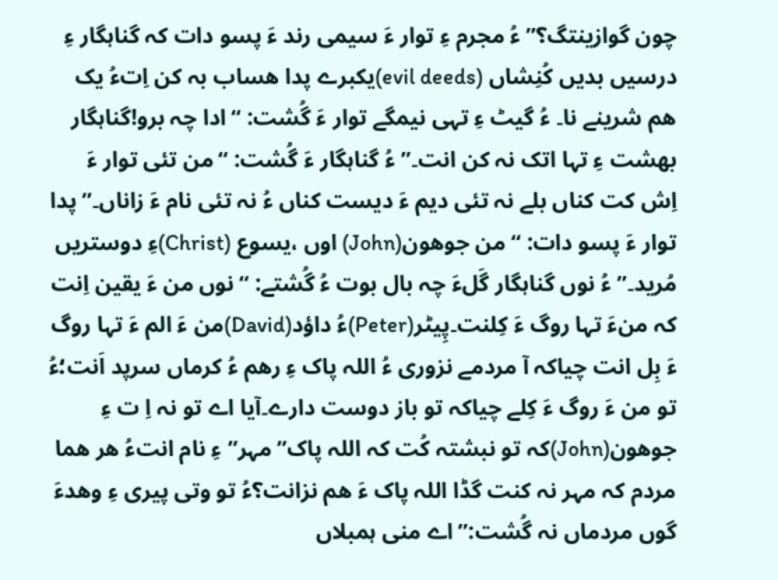چون گوازینتگ؟” ءُ مجرم ءِ توار ءَ سیمی رند ءَ پسو دات کہ گناہگار ءِ درسیں بدیں کُنِشاں (evil deeds)یکبرے پدا ھساب بہ کن اِتءُ یک ھم شرینے نا۔ ءُ گیٹ ءِ تہی نیمگے توار ءَ گُشت: “ادا چہ برو!گناہگار بھشت ءِ تہا اتک نہ کن انت۔” ءُ گناہگار ءَ گُشت: “من تئی توار ءَ اِش کت کناں بلے نہ تئی دیم ءَ دیست کناں ءُ نہ تئی نام ءَ زاناں۔” پدا توار ءَ پسو دات: “من جوھون(John) اوں ،یسوع (Christ)ءِ دوستریں مُرید۔” ءُ نوں گناہگار گَلءَ چہ بال بوت ءُ گُشتے: “نوں من ءَ یقین اِنت کہ منءَ تہا روگ ءَ کِلنت۔پِیٹر(Peter)ءُ داؤد(David)من ءَ الم ءَ تہا روگ ءَ بِل انت چیاکہ آ مردمے نزوری ءُ اللہ پاک ءِ رھم ءُ کرماں سرپد اَنت؛ءُ تو من ءَ روگ ءَ کِلے چیاکہ تو باز دوست دارے۔آیا اے تو نہ اِ ت ءِ جوھون(John)کہ تو نبشتہ کُت کہ اللہ پاک” مہر”ءِ نام انتءُ ھر ھما مردم کہ مہر نہ کنت گڈا اللہ پاک ءَ ھم نزانت؟ءُ تو وتی پیری ءِ وھدءَ گوں مردماں نہ گُشت:”اے منی ہمبلاں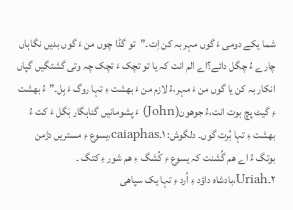شما یکے دومی ءَ گوں مہر بہ کن اِت۔”تو گڈا چوں من ءَ گوں بدیں نگاہاں چارے ءُ چگل دائے؟اے الم انت کہ یا تو تچک ءَ تچک چہ وتی گشتگیں گپاں انکار بہ کن یا گوں من ءَ مہر،ءُ لازم من ءَ بھشت ءِ تہا روگ ءَ بِل۔” ءُ بھشت ءِ گیٹ پچ بوت انت،ءُ جوھون(John) ءَ پشومانیں گناہگار بَگل ءَ کت ءُ بھشت ءِ تہا بُرت گوں۔ دلگوش: ۱۔caiaphas،یسوع ءِ مستریں دژمن بوتگ ءُ اے ھم گُشنت کہ یسوع ءِ کُشگ ءِ ھم شور ءِ کتگ ۔ ۲۔Uriah،بادشاہ داؤد ءِ اُرد ءِ تہا یک سپاھی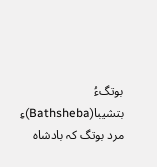بوتگءُ بتشیبا(Bathsheba)ءِ مرد بوتگ کہ بادشاہ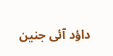داؤد آئی جنین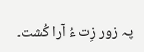پہ زور زِت ءُ آرا کُشت۔